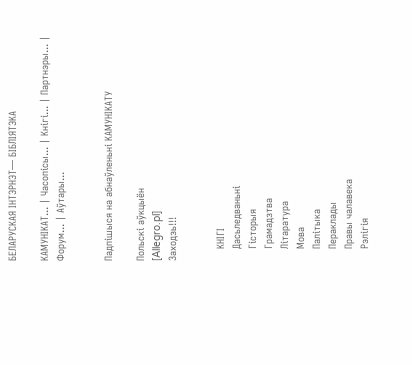БЕЛАРУСКАЯ ІНТЭРНЭТ— БІБЛІЯТЭКА

КАМУНІКАТ... | Часопісы... | Кнігі... | Партнэры... | Форум... | Аўтары...


Падпішыся на абнаўленьні КАМУНІКАТУ

Польскі аўкцыён
[Allegro.pl]
Заходзь!!!


    КНІГІ
    Дасьледваньні
    Гісторыя
    Грамадзтва
    Літаратура
    Мова
    Палітыка
    Пераклады
    Правы чалавека
    Рэлігія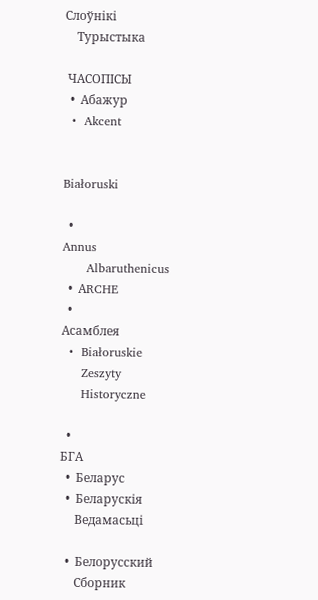Слоўнікі
    Турыстыка

 ЧАСОПІСЫ
  •  Абажур
  •  Akcent


Białoruski

  •
Annus
      Albaruthenicus
  •  АRCHE
  •
Асамблея
  •  Białoruskie
     Zeszyty
     Historyczne

  •
БГА
  •  Беларус
  •  Беларускія
     Ведамасьці

  •  Белорусский
     Сборник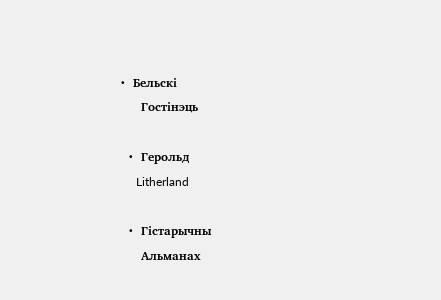•  Бельскі
     Гостінэць

  •  Герольд
     Litherland

  •  Гістарычны
     Альманах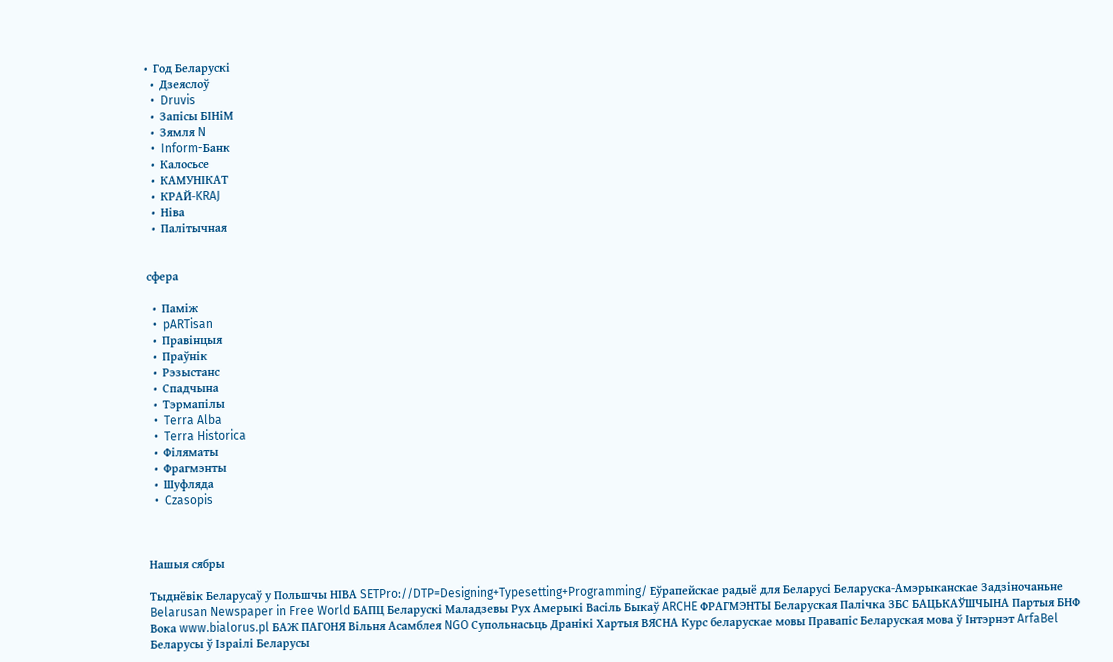•  Год Беларускі
  •  Дзеяслоў
  •  Druvis
  •  Запісы БІНіМ
  •  Зямля N
  •  Inform-Банк
  •  Калосьсе
  •  КАМУНІКАТ
  •  КРАЙ-KRAJ
  •  Ніва
  •  Палітычная


сфера

  •  Паміж
  •  pARTisan
  •  Правінцыя
  •  Праўнік
  •  Рэзыстанс
  •  Спадчына
  •  Тэрмапілы
  •  Terra Alba
  •  Terra Historica
  •  Філяматы
  •  Фрагмэнты
  •  Шуфляда
  •  Czasopis



Нашыя сябры

Тыднёвік Беларусаў у Польшчы НІВА SETPro://DTP=Designing+Typesetting+Programming/ Еўрапейскае радыё для Беларусі Беларуска-Амэрыканскае Задзіночаньне Belarusan Newspaper in Free World БАПЦ Беларускі Маладзевы Рух Амерыкі Васіль Быкаў ARCHE ФРАГМЭНТЫ Беларуская Палічка ЗБС БАЦЬКАЎШЧЫНА Партыя БНФ Вока www.bialorus.pl БАЖ ПАГОНЯ Вiльня Асамблея NGO Супольнасьць Дранiкi Хартыя ВЯСНА Курс беларускае мовы Правапіс Беларуская мова ў Інтэрнэт ArfaBel Беларусы ў Ізраілі Беларусы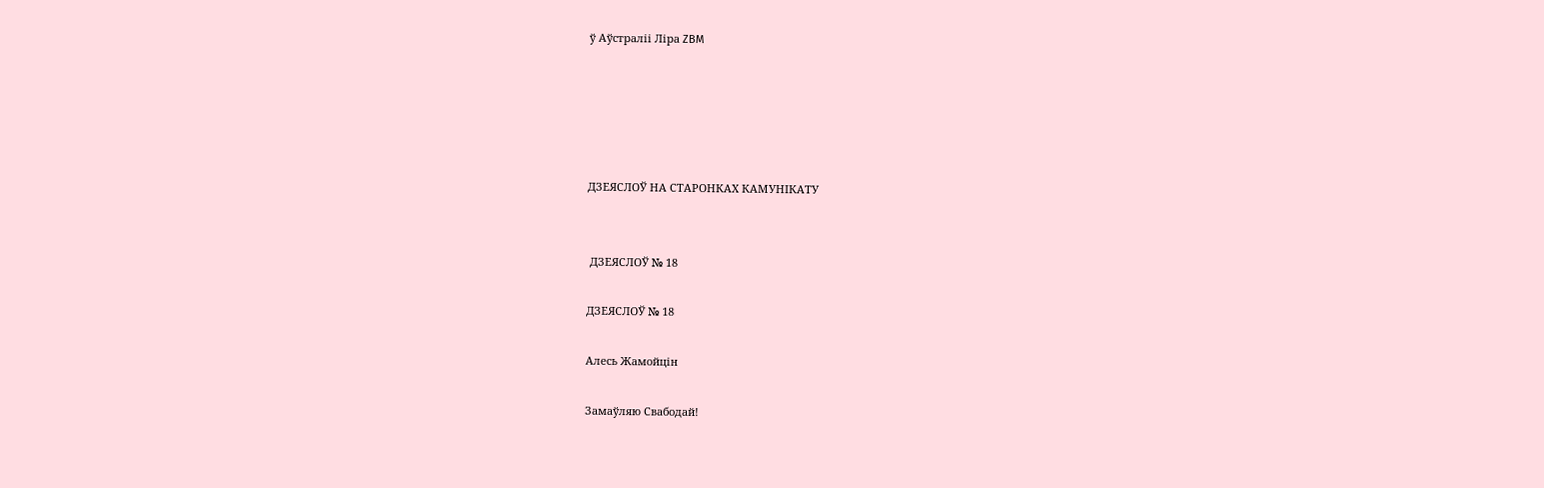ў Аўстраліі Ліра ZBM





ДЗЕЯСЛОЎ НА СТАРОНКАХ КАМУНІКАТУ


 ДЗЕЯСЛОЎ № 18

ДЗЕЯСЛОЎ № 18

Алесь Жамойцін

Замаўляю Свабодай!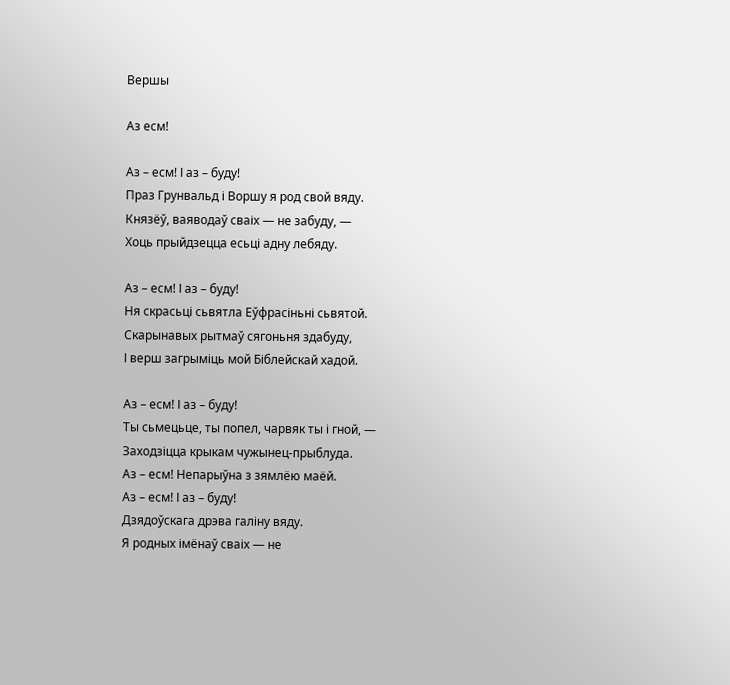Вершы

Аз есм!

Аз – есм! І аз – буду!
Праз Грунвальд і Воршу я род свой вяду.
Князёў, ваяводаў сваіх — не забуду, —
Хоць прыйдзецца есьці адну лебяду.

Аз – есм! І аз – буду!
Ня скрасьці сьвятла Еўфрасіньні сьвятой.
Скарынавых рытмаў сягоньня здабуду,
І верш загрыміць мой Біблейскай хадой.

Аз – есм! І аз – буду!
Ты сьмецьце, ты попел, чарвяк ты і гной, —
Заходзіцца крыкам чужынец-прыблуда.
Аз – есм! Непарыўна з зямлёю маёй.
Аз – есм! І аз – буду!
Дзядоўскага дрэва галіну вяду.
Я родных імёнаў сваіх — не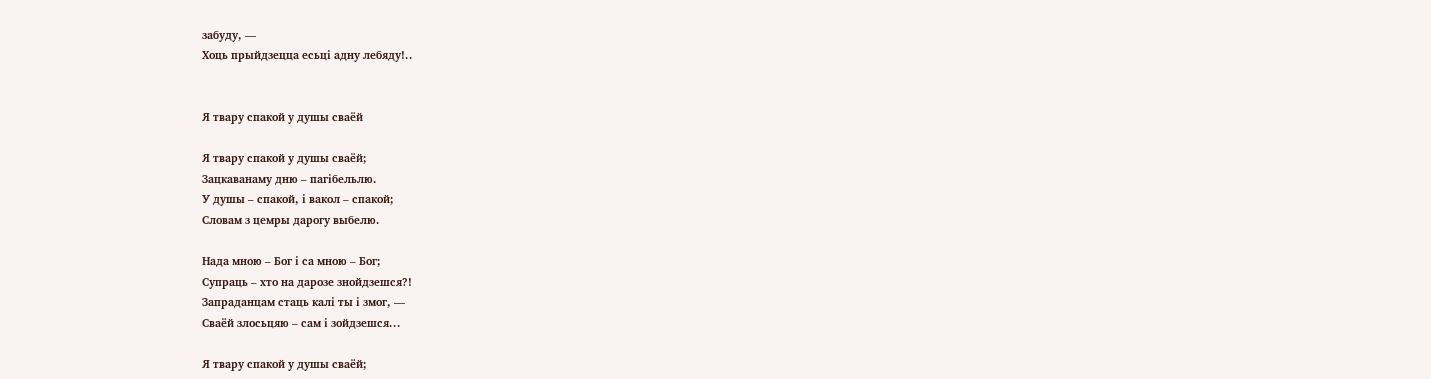забуду, —
Хоць прыйдзецца есьці адну лебяду!..


Я твару спакой у душы сваёй

Я твару спакой у душы сваёй;
Зацкаванаму дню – пагібельлю.
У душы – спакой, і вакол – спакой;
Словам з цемры дарогу выбелю.

Нада мною – Бог і са мною – Бог;
Супраць – хто на дарозе знойдзешся?!
Запраданцам стаць калі ты і змог, —
Сваёй злосьцяю – сам і зойдзешся...

Я твару спакой у душы сваёй;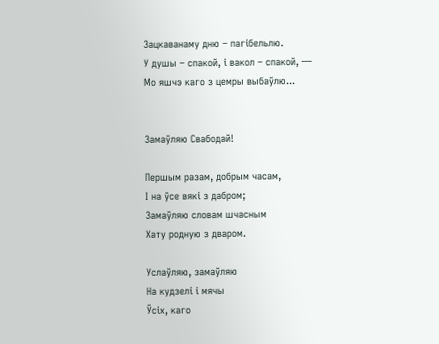Зацкаванаму дню – пагібельлю.
У душы – спакой, і вакол – спакой, —
Мо яшчэ каго з цемры выбаўлю...


Замаўляю Свабодай!

Першым разам, добрым часам,
І на ўсе вякі з дабром;
Замаўляю словам шчасным
Хату родную з дваром.

Услаўляю, замаўляю
На кудзелі і мячы
Ўсіх, каго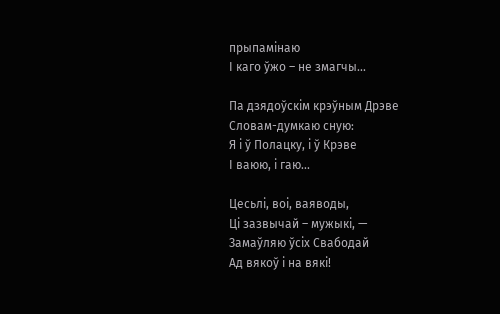прыпамінаю
І каго ўжо – не змагчы...

Па дзядоўскім крэўным Дрэве
Словам-думкаю сную:
Я і ў Полацку, і ў Крэве
І ваюю, і гаю...

Цесьлі, воі, ваяводы,
Ці зазвычай – мужыкі, —
Замаўляю ўсіх Свабодай
Ад вякоў і на вякі!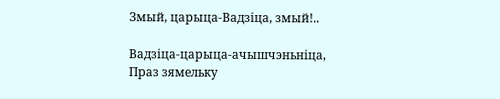Змый, царыца-Вадзіца, змый!..

Вадзіца-царыца-ачышчэньніца,
Праз зямельку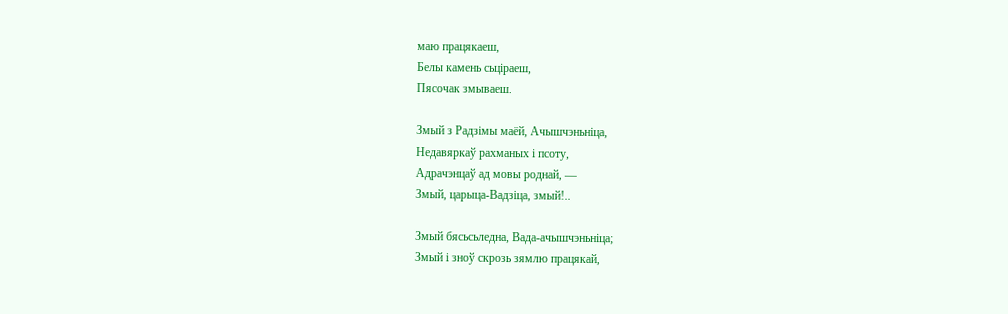маю працякаеш,
Белы камень сьціраеш,
Пясочак змываеш.

Змый з Радзімы маёй, Ачышчэньніца,
Недавяркаў рахманых і псоту,
Адрачэнцаў ад мовы роднай, —
Змый, царыца-Вадзіца, змый!..

Змый бясьсьледна, Вада-ачышчэньніца;
Змый і зноў скрозь зямлю працякай,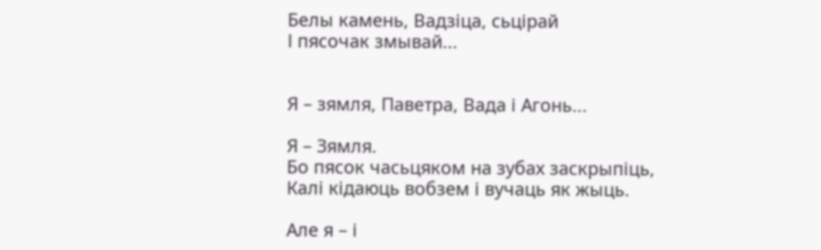Белы камень, Вадзіца, сьцірай
І пясочак змывай...


Я – зямля, Паветра, Вада і Агонь...

Я – Зямля.
Бо пясок часьцяком на зубах заскрыпіць,
Калі кідаюць вобзем і вучаць як жыць.

Але я – і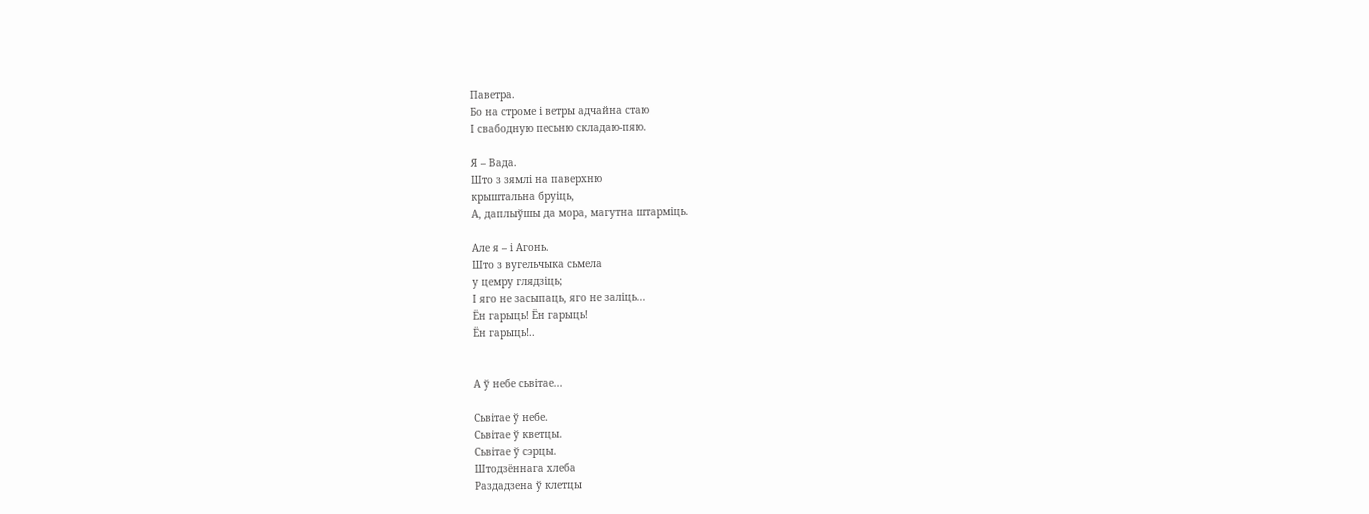Паветра.
Бо на строме і ветры адчайна стаю
І свабодную песьню складаю-пяю.

Я – Вада.
Што з зямлі на паверхню
крыштальна бруіць,
А, даплыўшы да мора, магутна штарміць.

Але я – і Агонь.
Што з вугельчыка сьмела
у цемру глядзіць;
І яго не засыпаць, яго не заліць...
Ён гарыць! Ён гарыць!
Ён гарыць!..


А ў небе сьвітае...

Сьвітае ў небе.
Сьвітае ў кветцы.
Сьвітае ў сэрцы.
Штодзённага хлеба
Раздадзена ў клетцы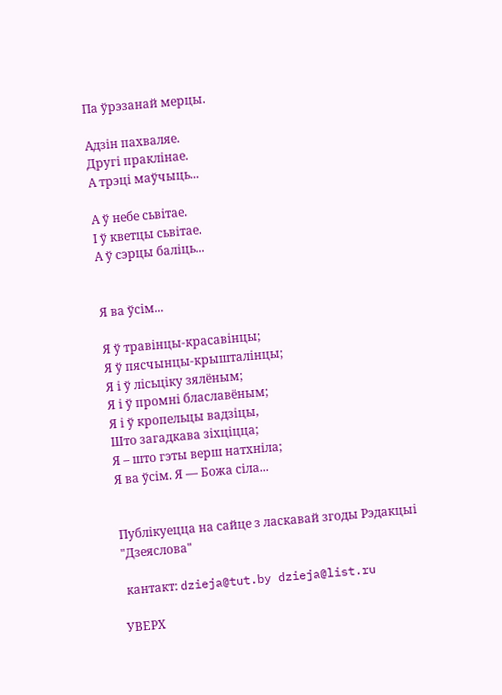Па ўрэзанай мерцы.

Адзін пахваляе.
Другі праклінае.
А трэці маўчыць...

А ў небе сьвітае.
І ў кветцы сьвітае.
А ў сэрцы баліць...


Я ва ўсім...

Я ў травінцы-красавінцы;
Я ў пясчынцы-крышталінцы;
Я і ў лісьціку зялёным;
Я і ў промні блаславёным;
Я і ў кропельцы вадзіцы,
Што загадкава зіхціцца;
Я – што гэты верш натхніла;
Я ва ўсім. Я — Божа сіла...


Публікуецца на сайце з ласкавай згоды Рэдакцыі "Дзеяслова"

 кантакт: dzieja@tut.by dzieja@list.ru

УВЕРХ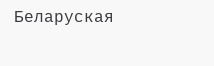Беларуская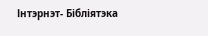Інтэрнэт- Бібліятэка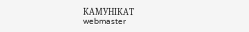КАМУНІКАТ
webmaster